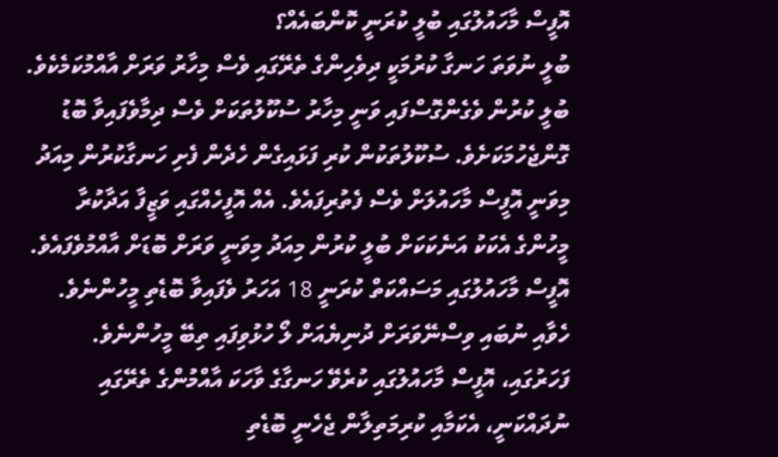އޮފީސް މާހައުލުގައި ބުލީ ކުރަނީ ކޮންބައެއް؟
ބުލީ ނުވަތަ ހަނގާ ކުރުމަކީ ދިވެހިންގެ ތެރޭގައި ވެސް މިހާރު ވަރަށް އާއްމުކަމެކެވެ. ބުލީ ކުރުން ވެގެންގޮސްފައި ވަނީ މިހާރު ސުކޫލުތަކަށް ވެސް ދިމާވެފައިވާ ބޮޑު ގޮންޖެހުމަކަށެވެ. ސުކޫލުތަކުން ކުރި ފަޅައިގެން ހެދެން ފެށި ހަނގާކުރުން މިއަދު މިވަނީ އޮފީސް މާހައުލަށް ވެސް ފެތުރިފައެވެ. އެއް އޮފީހެއްގައި ވަޒީފާ އަދާކުރާ މީހުންގެ އެކަކު އަނެކަކަށް ބުލީ ކުރުން މިއަދު މިވަނީ ވަރަށް ބޮޑަށް އާއްމުވެފައެވެ.
އޮފީސް މާހައުލުގައި މަސައްކަތް ކުރަނީ 18 އަހަރު ވެފައިވާ ބޮޑެތި މީހުންނެވެ. ހެވާއި ނުބައި ވިސްނޭވަރަށް ދުނިޔެއަށް ލޯ ހުޅުވިފައި ތިބޭ މީހުންނެވެ. ފަހަރުގައި، އޮފީސް މާހައުލުގައި ކުރެވޭ ހަނގާގެ ވާހަކަ އާއްމުންގެ ތެރޭގައި ނުދައްކަނީ، އެކަމާއި ކުރިމަތިލާން ޖެހެނީ ބޮޑެތި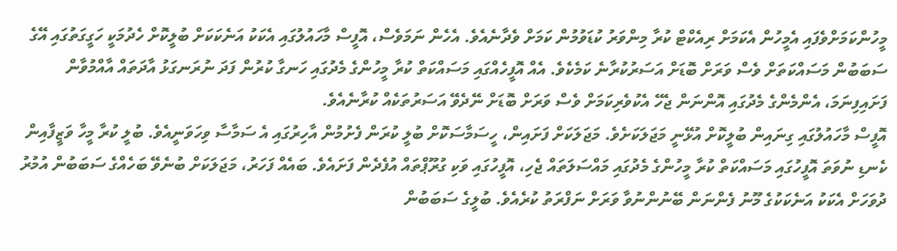މީހުންކަމަށްވެފައި އެމީހުން އެކަމަށް ރިއެކްޓް ކުރާ މިންވަރު ކުޑަވުމުން ކަމަށް ވެދާނެއެވެ. އެހެން ނަމަވެސް، އޮފީސް މާހައުލުގައި އެކަކު އަނެކަކަށް ބުލީކޮށް ހެދުމަކީ ހަގީގަތުގައި އޭގެ ސަބަބުން މަސައްކަތަށް ވެސް ވަރަށް ބޮޑަށް އަސަރުކުރާނެ ކަމެކެވެ. އެއް އޮފީހެއްގައި މަސައްކަތް ކުރާ މީހުންގެ މެދުގައި ހަނގާ ކުރުން ފަދަ ނުރަނގަޅު އާދަތައް އާއްމުވާން ފަށައިފިނަމަ، އެންމެންގެ މެދުގައި އޮންނަން ޖެހޭ އެކުވެރިކަމަށް ވެސް ވަރަށް ބޮޑަށް ނޭދެވޭ އަސަރުތަކެއް ކުރާނެއެވެ.
އޮފީސް މާހައުލުގައި ގިނައިން ބުލީކޮށް އުޅޭނީ މަޖަލަކަށެވެ. މަޖަލަކަށް ފަށައިން، ހީސަމާސަކޮށް ބުލީ ކުރަން ފެށުމުން އާހިރުގައި އެ ސަމާސާ ވިހަވަނީއެވެ. ބުލީ ކުރާ މީހާ ވަޒީފާއިން ކެނޑި ނުވަތަ އޮފީހުގައި މަސައްކަތް ކުރާ މީހުންގެ މެދުގައި މައްސަލަތައް ޖެހި، އޮފީހުގައި ވަކި ގުރޫޕްތައް އުފެދެން ފަށައެވެ. ބައެއް ފަހަރު، މަޖަލަކަށް ބުނެވޭ ބަހެއްގެ ސަބަބުން އުމުރު ދުވަހަށް އެކަކު އަނެކަކުގެ މޫނު ފެންނަން ބޭނުންނުވާ ވަރަށް ނަފްރަތު ކުރެއެވެ. ބުލީގެ ސަބަބުން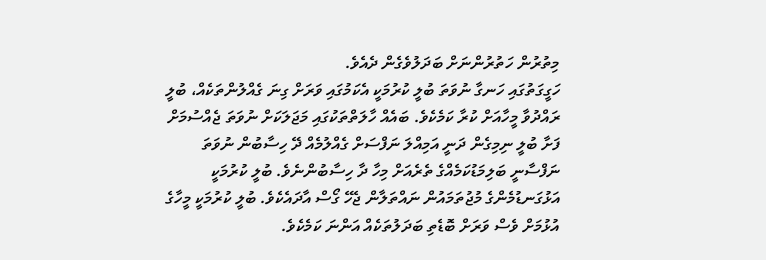މިތުރުން ހަތުރުންނަށް ބަދަލުވެގެން ދެއެވެ.
ހަގީގަތުގައި ހަނގާ ނުވަތަ ބުލީ ކުރުމަކީ އެކަމުގައި ވަރަށް ގިނަ ގެއްލުންތަކެއް، ބުލީ ރައްދުވާ މީހާއަށް ކުރާ ކަމެކެވެ. ބައެއް ހާލަތްތަކުގައި މަޖަލަކަށް ނުވަތަ ޖެއްސުމަށް ފަށާ ބުލީ ނިމިގެން ދަނީ އަމިއްލަ ނަފްސަށް ގެއްލުމެއް ދޭ ހިސާބުން ނުވަތަ ނަފްސާނީ ބަލިމަޑުކަމެއްގެ ތެރެއަށް މިހާ ދާ ހިސާބުންނެވެ. ބުލީ ކުރުމަކީ އަޅުގަނޑުމެންގެ މުޖުތަމައުން ނައްތަލާން ޖެހޭ ގޯސް އާދައެކެވެ. ބުލީ ކުރުމަކީ މީހާގެ އުޅުމަށް ވެސް ވަރަށް ބޮޑެތި ބަދަލުތަކެއް އަންނަ ކަމެކެވެ.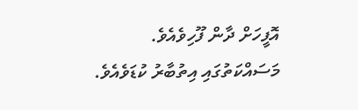އޮފީހަށް ދާން ފޫހިވެއެވެ. މަސައްކަތުގައި އިތުބާރު ކުޑަވެއެވެ.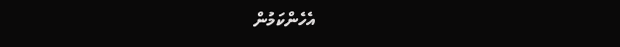އެހެންކަމުން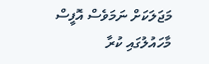މަޖަލަކަށް ނަމަވެސް އޮފީސް މާހައުލުގައި ކުރާ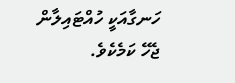ހަނގާއަކީ ހުއްޓައިލާން ޖެހޭ ކަމެކެވެ.